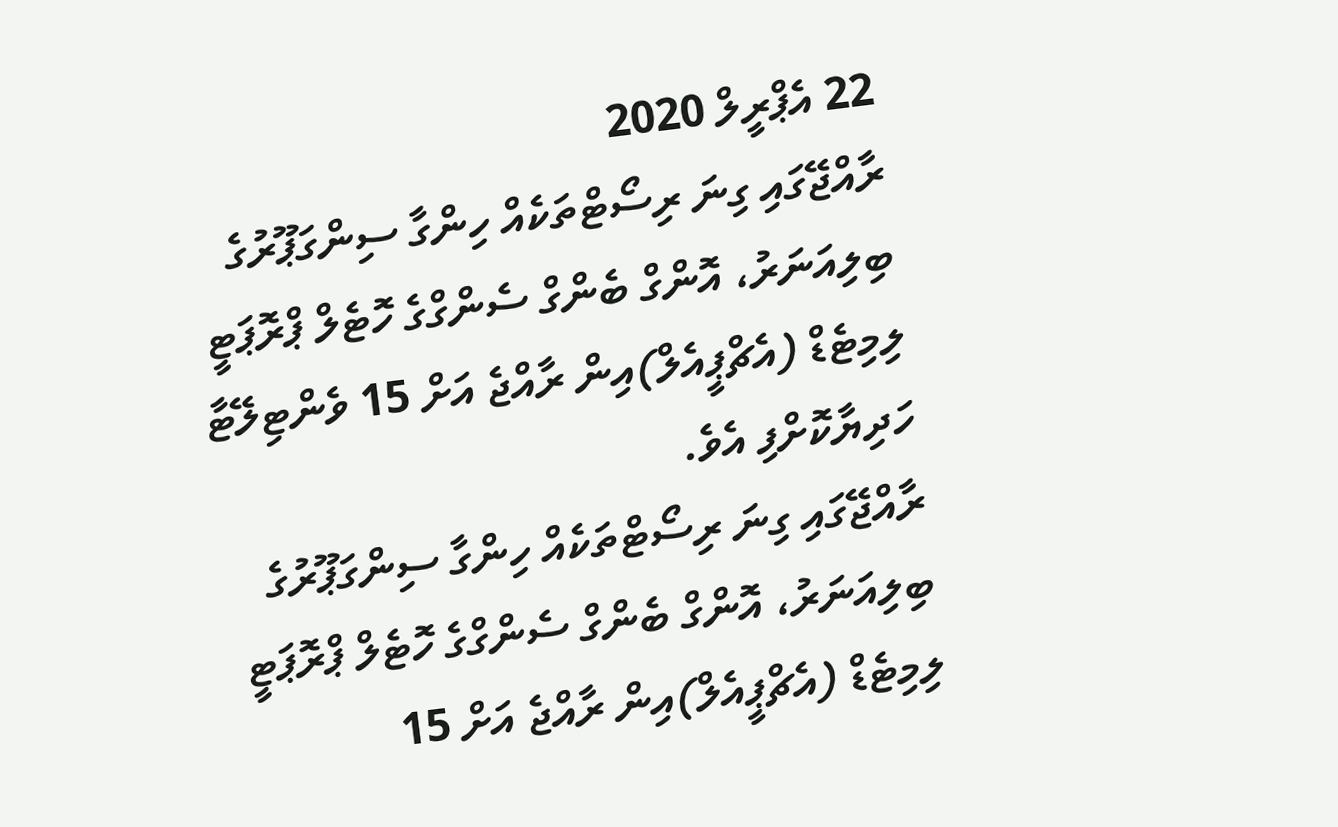22 އެޕްރީލް 2020
ރާއްޖޭގައި ގިނަ ރިސޯޓްތަކެއް ހިންގާ ސިންގަޕޫރުގެ ބިލިއަނަރު، އޮންގް ބެންގް ސެންގްގެ ހޮޓެލް ޕްރޮޕަޓީ ލިމިޓެޑް (އެޗްޕީއެލް)އިން ރާއްޖެ އަށް 15 ވެންޓިލޭޓާ ހަދިޔާކޮށްފި އެވެ.
ރާއްޖޭގައި ގިނަ ރިސޯޓްތަކެއް ހިންގާ ސިންގަޕޫރުގެ ބިލިއަނަރު، އޮންގް ބެންގް ސެންގްގެ ހޮޓެލް ޕްރޮޕަޓީ ލިމިޓެޑް (އެޗްޕީއެލް)އިން ރާއްޖެ އަށް 15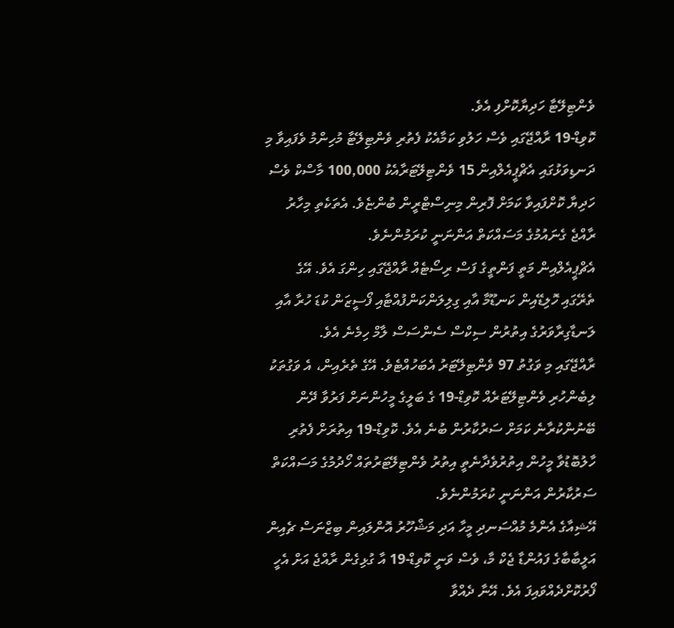ވެންޓިލޭޓާ ހަދިޔާކޮށްފި އެވެ.
ކޮވިޑް-19 ރާއްޖޭގައި ވެސް ހަލުވި ކަމާއެކު ފެތުރި ވެންޓިލޭޓާ މުހިންމު ވެފައިވާ މި ދަނޑިވަޅުގައި އެޗްޕީއެލްއިން 15 ވެންޓިލޭޓަރާއެކު 100,000 މާސްކް ވެސް ހަދިޔާ ކޮށްފައިވާ ކަމަށް ފޮރިން މިނިސްޓްރީން ބުންޏެވެ. އެތަކެތި މިހާރު ރާއްޖެ ގެނައުމުގެ މަސައްކަތް އަންނަނީ ކުރަމުންނެވެ.
އެޗްޕީއެލްއިން މަތީ ފަންތީގެ ފަސް ރިސޯޓެއް ރާއްޖޭގައި ހިންގަ އެވެ. އޭގެ ތެރޭގައި ހޮލިޑޭއިން ކަނޑޫމާ އާއި ގިލިލަންކަންފުއްޓާއި ފޯސީޒަން ކުޑަ ހުރާ އާއި ލަނޑާގިރާވަރުގެ އިތުރުން ސިކްސް ސެންސަސް ލާމް ހިމެނެ އެވެ.
ރާއްޖޭގައި މި ވަގުތު 97 ވެންޓިލޭޓަރު އެބަހުއްޓެވެ. އޭގެ ތެރެއިން، އެ ވަގުތަކު ލިބެންހުރި ވެންޓިލޭޓަރެއް ކޮވިޑް-19 ގެ ބަލީގެ މީހުންނަށް ފަރުވާ ދޭން ބޭނުންކުރާނެ ކަމަށް ސަރުކާރުން ބުނެ އެވެ. ކޮވިޑް-19 އިތުރަށް ފެތުރި ހާލުބޮޑުވާ މީހުން އިތުރުވެދާނެތީ އިތުރު ވެންޓިލޭޓަރުތައް ހޯދުމުގެ މަސައްކަތް ސަރުކާރުން އަންނަނީ ކުރަމުންނެވެ.
އޭޝިއާގެ އެންމެ މުއްސަނދި މީހާ އަދި މަޝްހޫރު އޮންލައިން ބިޒްނަސް ޗެއިން އަލީބާބާގެ ފައުންޑާ ޖެކް މާ، ވެސް ވަނީ ކޮވިޑް-19 އާ ގުޅިގެން ރާއްޖެ އަށް އެހީ ފޯރުކޮށްދެއްވައިފަ އެވެ. އޭނާ ދެއްވާ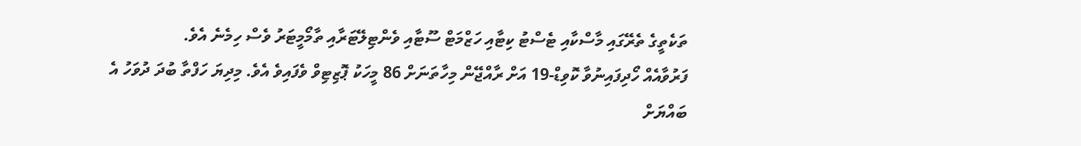ތަކެތީގެ ތެރޭގައި މާސްކާއި ޓެސްޓު ކިޓާއި ހަޒްމަޓް ސޫޓާއި ވެންޓިލޭޓަރާއި ތާމޯމީޓަރު ވެސް ހިމެނެ އެވެ.
ފަރުވާއެއް ހޯދިފައިނުވާ ކޮވިޑް-19 އަށް ރާއްޖޭން މިހާތަނަށް 86 މީހަކު ޕޮޒިޓިވް ވެފައިވެ އެވެ. މިދިޔަ ހަފްތާ ބުދަ ދުވަހު އެ ބައްޔަށް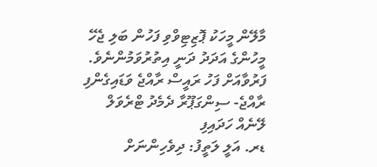މާލޭން މީހަކު ޕޮޒިޓިވްވި ފަހުން ބަލި ޖެހޭ މީހުންގެ އަދަދު ދަނީ އިތުރުވަމުންނެވެ.
ފަރުވާއަށް ފަހު ރައީސް ރާއްޖެ ވަޑައިގެންފި
ރާއްޖެ- ސިންގަޕޫރާ ދެމެދު ޓްރެވަލް ލޭނެއް ހަދައިފި
ޑރ. އަލީ ލަތީފު: ދިވެހިންނަށް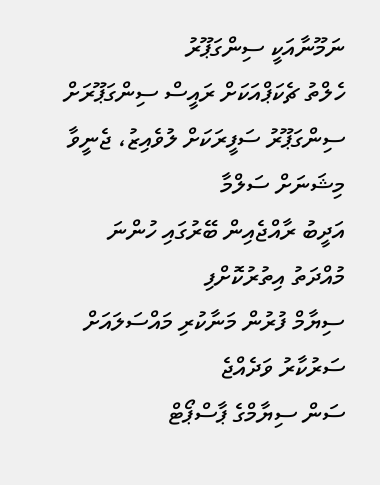ނަމޫނާއަކީ ސިންގަޕޫރު
ހެލްތު ޗެކަޕްއަކަށް ރައީސް ސިންގަޕޫރަށް
ސިންގަޕޫރު ސަފީރަކަށް ލުވެއިޒު، ޖެނީވާ މިޝަނަށް ސަލްމާ
އަދީބު ރާއްޖެއިން ބޭރުގައި ހުންނަ މުއްދަތު އިތުރުކޮށްފި
ސިޔާމް ފުރުން މަނާކުރި މައްސަލައަށް ސަރުކާރު ވަދެއްޖެ
ސަން ސިޔާމްގެ ޕާސްޕޯޓް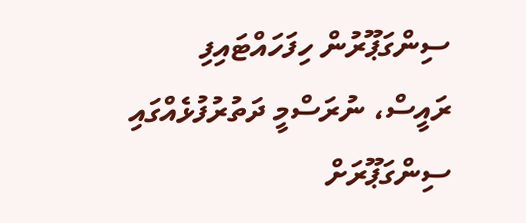ސިންގަޕޫރުން ހިފަހައްޓައިފި
ރައީސް، ނުރަސްމީ ދަތުރުފުޅެއްގައި ސިންގަޕޫރަށް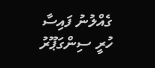ގެއްލުނު ފައިސާ ހުރީ ސިންގަޕޫރު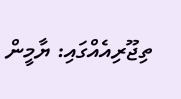ތިޖޫރިއެއްގައި: ޔާމީން